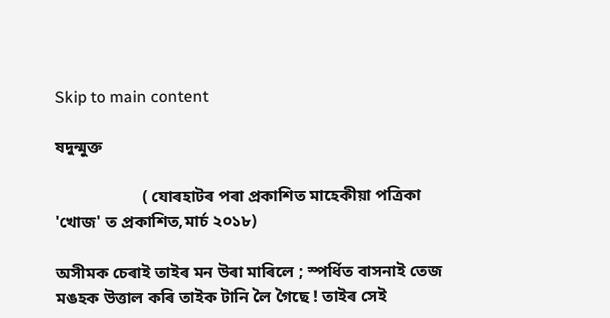Skip to main content

ষদুন্মুক্ত

                     ( যোৰহাটৰ পৰা প্রকাশিত মাহেকীয়া পত্রিকা 'খোজ' ত প্রকাশিত,মাৰ্চ ২০১৮)

অসীমক চেৰাই তাইৰ মন উৰা মাৰিলে ; স্পৰ্ধিত বাসনাই তেজ মঙহক উত্তাল কৰি তাইক টানি লৈ গৈছে ! তাইৰ সেই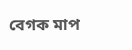বেগক মাপ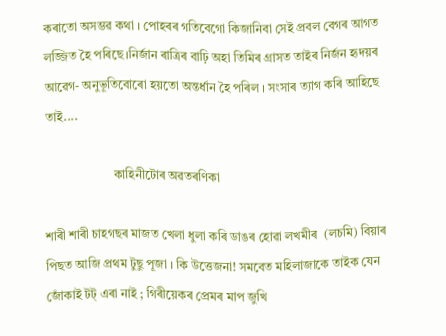কৰাতো অসম্ভৱ কথা । পোহৰৰ গতিবেগো কিজানিবা সেই প্রবল বেগৰ আগত লজ্জিত হৈ পৰিছে।নিৰ্জান ৰাত্রিৰ বাঢ়ি অহা তিমিৰ গ্রাসত তাইৰ নিৰ্জন হৃদয়ৰ আৱেগ- অনুভূতিবোৰো হয়তো অন্তৰ্ধান হৈ পৰিল । সংসাৰ ত্যাগ কৰি আহিছে তাই....

                      কাহিনীটোৰ অৱতৰণিকা

শাৰী শাৰী চাহগছৰ মাজত খেলা ধুলা কৰি ডাঙৰ হোৱা লখমীৰ  (লচমি) বিয়াৰ পিছত আজি প্রথম টুছু পূজা । কি উত্তেজনা! সমবেত মহিলাজাকে তাইক যেন জোঁকাই টট্ এৰা নাই ; গিৰীয়েকৰ প্রেমৰ মাপ জুখি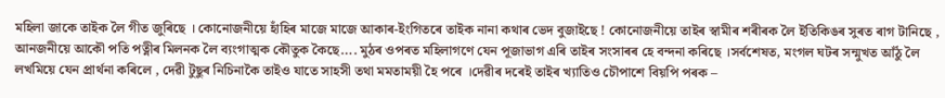মহিলা জাকে তাইক লৈ গীত জুৰিছে । কোনোজনীয়ে হাঁহিৰ মাজে মাজে আকাৰ-ইংগিতৰে তাইক নানা কথাৰ ভেদ বুজাইছে ! কোনোজনীয়ে তাইৰ স্বামীৰ শৰীৰক লৈ ইতিকিঙৰ সুৰত ৰাগ টানিছে , আনজনীয়ে আকৌ পতি পত্নীৰ মিলনক লৈ ব্যংগাত্মক কৌতুক কৈছে.... মুঠৰ ওপৰত মহিলাগণে যেন পূজাভাগ এৰি তাইৰ সংসাৰৰ হে বন্দনা কৰিছে ।সৰ্বশেষত, মংগল ঘটৰ সন্মুখত আঁঠু লৈ লখমিয়ে যেন প্রাৰ্থনা কৰিলে , দেৱী টুছুৰ নিচিনাকৈ তাইও যাতে সাহসী তথা মমতাময়ী হৈ পৰে ।দেৱীৰ দৰেই তাইৰ খ্যাতিও চৌপাশে বিয়পি পৰক –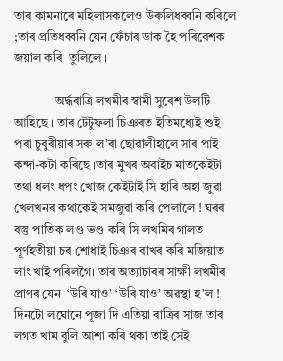তাৰ কামনাৰে মহিলাসকলেও উৰুলিধব্বনি কৰিলে ;তাৰ প্রতিধব্বনি যেন ফেঁচাৰ ডাক হৈ পৰিবেশক জয়াল কৰি  তুলিলে ।

             অৰ্দ্ধৰাত্রি লখমীৰ স্বামী সুৰেশ উলটি আহিছে । তাৰ টেটুফলা চিঞৰত ইতিমধ্যেই শুই পৰা চুবুৰীয়াৰ সৰু ল’ৰা ছোৱালীহালে সাৰ পাই কন্দা-কটা কৰিছে ।তাৰ মুখৰ অবাইচ মাতকেইটা তথা ধলং ধপং খোজ কেইটাই সি হাৰি অহা জুৱা খেলখনৰ কথাকেই সমজুৱা কৰি পেলালে ! ঘৰৰ বস্তু পাতিক লণ্ড ভণ্ড কৰি সি লখমিৰ গালত পূৰ্ণহতীয়া চৰ শোধাই চিঞৰ বাখৰ কৰি মজিয়াত লাং খাই পৰিলগৈ। তাৰ অত্যাচাৰৰ সাক্ষী লখমীৰ প্রাণৰ যেন  ‘উৰি যাও’ ‘উৰি যাও’ অৱস্থা হ’ল ! দিনটো লঘোনে পূজা দি এতিয়া ৰাত্রিৰ সাজ তাৰ লগত খাম বুলি আশা কৰি থকা তাই সেই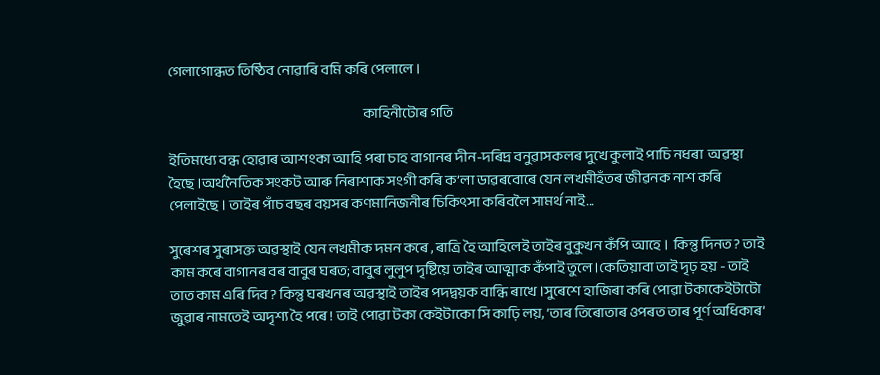গেলাগোন্ধত তিষ্ঠিব নোৱাৰি বমি কৰি পেলালে ।

                                                                              কাহিনীটোৰ গতি

ইতিমধ্যে বন্ধ হোৱাৰ আশংকা আহি পৰা চাহ বাগানৰ দীন-দৰিদ্র বনুৱাসকলৰ দুখে কুলাই পাচি নধৰা  অৱস্থা হৈছে ।অৰ্থনৈতিক সংকট আৰু নিৰাশাক সংগী কৰি ক’লা ডাৱৰবোৰে যেন লখমীহঁতৰ জীৱনক নাশ কৰি পেলাইছে । তাইৰ পাঁচ বছৰ বয়সৰ কণমানিজনীৰ চিকিৎসা কৰিবলৈ সামৰ্থ নাই...

সুৰেশৰ সুৰাসক্ত অৱস্থাই যেন লখমীক দমন কৰে , ৰাত্রি হৈ আহিলেই তাইৰ বুকুখন কঁপি আহে ।  কিন্তু দিনত ? তাই কাম কৰে বাগানৰ বৰ বাবুৰ ঘৰত; বাবুৰ লুলুপ দৃষ্টিয়ে তাইৰ আত্মাক কঁপাই তুলে ।কেতিয়াবা তাই দৃঢ় হয় - তাই তাত কাম এৰি দিব ? কিন্তু ঘৰখনৰ অৱস্থাই তাইৰ পদদ্বয়ক বান্ধি ৰাখে ।সুৰেশে হাজিৰা কৰি পোৱা টকাকেইটাটো জুৱাৰ নামতেই অদৃশ্য হৈ পৰে ! তাই পোৱা টকা কেইটাকো সি কাঢ়ি লয়, ‘তাৰ তিৰোতাৰ ওপৰত তাৰ পূৰ্ণ অধিকাৰ’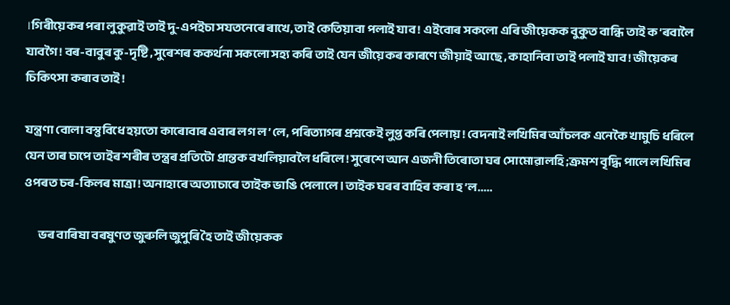।গিৰীয়েকৰ পৰা লুকুৱাই তাই দু-এপইচা সযতনেৰে ৰাখে, তাই কেতিয়াবা পলাই যাব ! এইবোৰ সকলো এৰি জীয়েকক বুকুত বান্ধি তাই ক’ৰবালৈ যাবগৈ ! বৰ-বাবুৰ কু-দৃষ্টি , সুৰেশৰ ককৰ্থনা সকলো সহ্য কৰি তাই যেন জীয়েকৰ কাৰণে জীয়াই আছে , কাহানিবা তাই পলাই যাব ! জীয়েকৰ চিকিৎসা কৰাব তাই !

যন্ত্রণা বোলা বস্তুবিধে হয়তো কাৰোবাৰ এবাৰ লগ ল’লে, পৰিত্যাগৰ প্রশ্নকেই লুপ্ত কৰি পেলায় ! বেদনাই লখিমিৰ আঁচলক এনেকৈ খামুচি ধৰিলে যেন তাৰ চাপে তাইৰ শৰীৰ তন্ত্রৰ প্রতিটো প্রান্তক বখলিয়াবলৈ ধৰিলে ! সুৰেশে আন এজনী তিৰোতা ঘৰ সোমোৱালহি ;ক্রমশ বৃদ্ধি পালে লখিমিৰ ওপৰত চৰ-কিলৰ মাত্রা! অনাহাৰে অত্যাচাৰে তাইক ভাঙি পেলালে ।তাইক ঘৰৰ বাহিৰ কৰা হ’ল.....

       ভৰ বাৰিষা বৰষুণত জুৰুলি জুপুৰি হৈ তাই জীয়েকক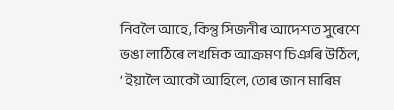নিবলৈ আহে, কিন্তু সিজনীৰ আদেশত সুৰেশে ভঙা লাঠিৰে লখমিক আক্রমণ চিঞৰি উঠিল, ‘ ইয়ালৈ আকৌ আহিলে, তোৰ জান মাৰিম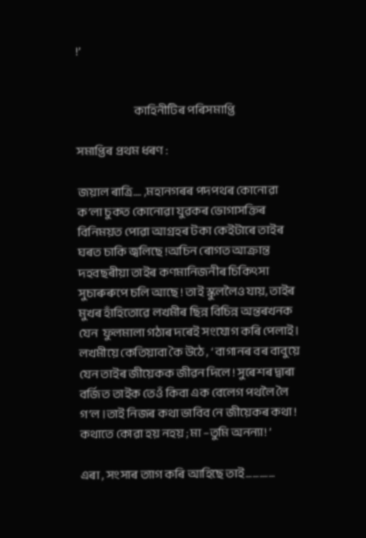!’


                           কাহিনীটিৰ পৰিসমাপ্তি

সমাপ্তিৰ প্রথম ধৰণ :

জয়াল ৰাত্রি.... ,মহানগৰৰ পদপথৰ কোনোৱা ক’লা চুকত কোনোৱা যুৱকৰ ভোগাসক্তিৰ বিনিময়ত পোৱা আগ্রহৰ টকা কেইটাৰে তাইৰ ঘৰত চাকি জ্বলিছে !অচিন ৰোগত আক্রান্ত দহবছৰীয়া তাইৰ কণমানিজনীৰ চিকিৎসা সুচাৰুৰুপে চলি আছে ! তাই স্কুললৈও যায়, তাইৰ মুখৰ হাঁহিতোৱে লখমীৰ ছিন্ন বিচিন্ন অন্তৰখনক যেন  ফুলমালা গঠাৰ দৰেই সংযোগ কৰি পেলাই। লখমীয়ে কেতিয়াবা কৈ উঠে , ‘ বাগানৰ বৰ বাবুয়ে যেন তাইৰ জীয়েকক জীৱন দিলে ! সুৰেশৰ দ্বাৰা বৰ্জিত তাইক তেওঁ কিবা এক বেলেগ পথলৈ লৈ গ’ল ।তাই নিজৰ কথা ভাবিব নে জীয়েকৰ কথা ! কথাতে কোৱা হয় নহয় ; মা –তুমি অনন্যা! ’

এৰা , সংসাৰ ত্যাগ কৰি আহিছে তাই.............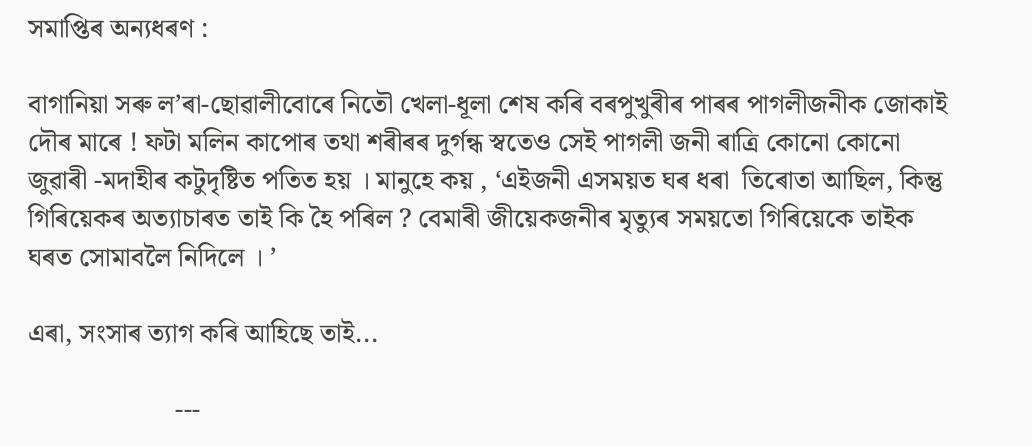সমাপ্তিৰ অন্যধৰণ :

বাগানিয়া সৰু ল’ৰা-ছোৱালীবোৰে নিতৌ খেলা-ধূলা শেষ কৰি বৰপুখুৰীৰ পাৰৰ পাগলীজনীক জোকাই দৌৰ মাৰে ! ফটা মলিন কাপোৰ তথা শৰীৰৰ দুৰ্গন্ধ স্বতেও সেই পাগলী জনী ৰাত্রি কোনো কোনো জুৱাৰী -মদাহীৰ কটুদৃষ্টিত পতিত হয় । মানুহে কয় , ‘এইজনী এসময়ত ঘৰ ধৰা  তিৰোতা আছিল, কিন্তু গিৰিয়েকৰ অত্যাচাৰত তাই কি হৈ পৰিল ? বেমাৰী জীয়েকজনীৰ মৃত্যুৰ সময়তো গিৰিয়েকে তাইক ঘৰত সোমাবলৈ নিদিলে । ’

এৰা, সংসাৰ ত্যাগ কৰি আহিছে তাই...

                      ---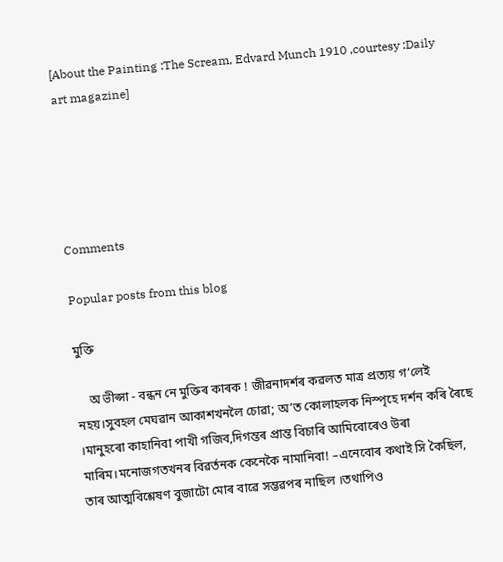[About the Painting :The Scream, Edvard Munch 1910 ,courtesy :Daily art magazine]





Comments

Popular posts from this blog

মুক্তি

    অ ভীপ্সা - বন্ধন নে মুক্তিৰ কাৰক ! জীৱনাদৰ্শৰ কৱলত মাত্র প্রত্যয় গ’লেই নহয়।সুবহল মেঘৱান আকাশখনলৈ চোৱা; অ’ত কোলাহলক নিস্পৃহে দৰ্শন কৰি ৰৈছে ।মানুহৰো কাহানিবা পাখী গজিব,দিগন্তৰ প্রান্ত বিচাৰি আমিবোৰেও উৰা মাৰিম।মনোজগতখনৰ বিৱৰ্তনক কেনেকৈ নামানিবা! –এনেবোৰ কথাই সি কৈছিল, তাৰ আত্মবিশ্লেষণ বুজাটো মোৰ বাৱে সম্ভৱপৰ নাছিল ।তথাপিও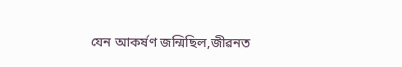যেন আকৰ্ষণ জন্মিছিল,জীৱনত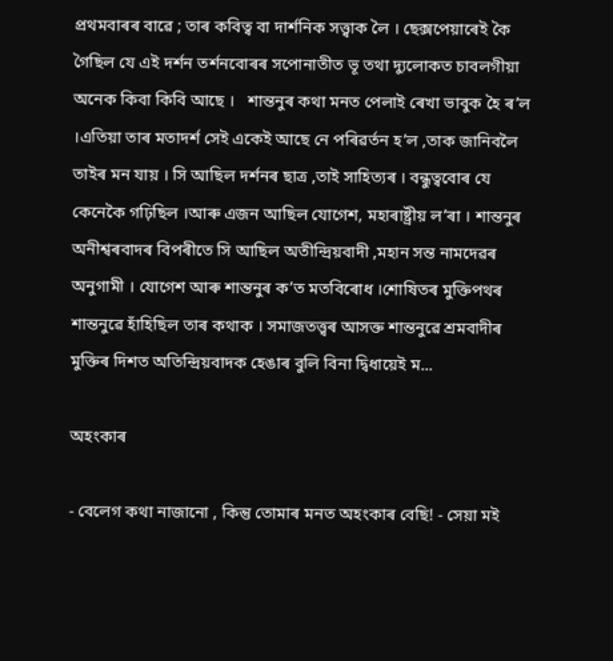প্রথমবাৰৰ বাৱে ; তাৰ কবিত্ব বা দাৰ্শনিক সত্ত্বাক লৈ । ছেক্সপেয়াৰেই কৈ গৈছিল যে এই দৰ্শন তৰ্শনবোৰৰ সপোনাতীত ভূ তথা দ্যুলোকত চাবলগীয়া অনেক কিবা কিবি আছে ।   শান্তনুৰ কথা মনত পেলাই ৰেখা ভাবুক হৈ ৰ’ল ।এতিয়া তাৰ মতাদৰ্শ সেই একেই আছে নে পৰিৱৰ্তন হ’ল ,তাক জানিবলৈ তাইৰ মন যায় । সি আছিল দৰ্শনৰ ছাত্র ,তাই সাহিত্যৰ । বন্ধুত্ববোৰ যে কেনেকৈ গঢ়িছিল ।আৰু এজন আছিল যোগেশ, মহাৰাষ্ট্রীয় ল’ৰা । শান্তনুৰ অনীশ্বৰবাদৰ বিপৰীতে সি আছিল অতীন্দ্রিয়বাদী ,মহান সন্ত নামদেৱৰ অনুগামী । যোগেশ আৰু শান্তনুৰ ক’ত মতবিৰোধ ।শোষিতৰ মুক্তিপথৰ শান্তনুৱে হাঁহিছিল তাৰ কথাক । সমাজতত্ত্বৰ আসক্ত শান্তনুৱে শ্রমবাদীৰ মুক্তিৰ দিশত অতিন্দ্রিয়বাদক হেঙাৰ বুলি বিনা দ্বিধায়েই ম...

অহংকাৰ

- বেলেগ কথা নাজানো , কিন্তু তোমাৰ মনত অহংকাৰ বেছি! - সেয়া মই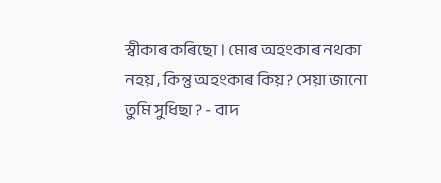স্বীকাৰ কৰিছো । মোৰ অহংকাৰ নথকা নহয় , কিন্তু অহংকাৰ কিয়? সেয়া জানো তুমি সুধিছা ? - বাদ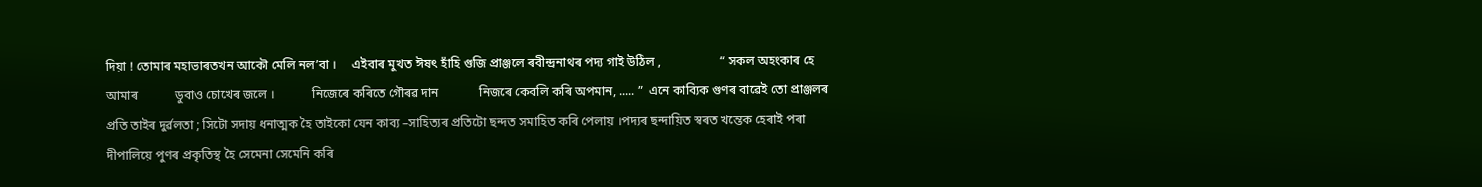দিয়া ! তোমাৰ মহাভাৰতখন আকৌ মেলি নল’বা ।     এইবাৰ মুখত ঈষৎ হাঁহি গুজি প্রাঞ্জলে ৰবীন্দ্রনাথৰ পদ্য গাই উঠিল ,                   “ সকল অহংকাৰ হে আমাৰ            ডুবাও চোখেৰ জলে ।            নিজেৰে কৰিতে গৌৰৱ দান             নিজৰে কেবলি কৰি অপমান, ..... ”  এনে কাব্যিক গুণৰ বাৱেই তো প্রাঞ্জলৰ প্রতি তাইৰ দুৰ্ৱলতা ; সিটো সদায় ধনাত্মক হৈ তাইকো যেন কাব্য –সাহিত্যৰ প্রতিটো ছন্দত সমাহিত কৰি পেলায় ।পদ্যৰ ছন্দায়িত স্বৰত খন্তেক হেৰাই পৰা দীপালিয়ে পুণৰ প্রকৃতিস্থ হৈ সেমেনা সেমেনি কৰি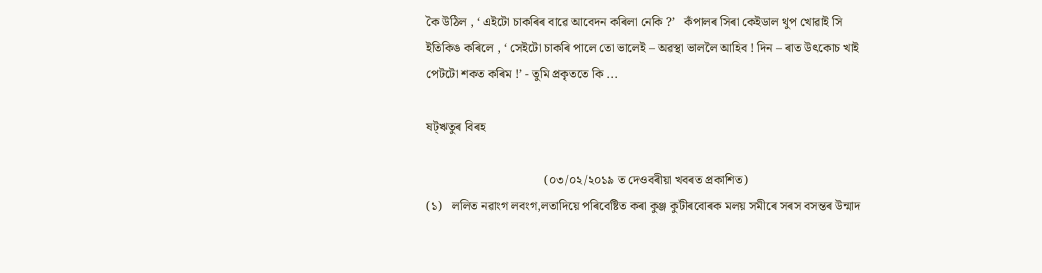কৈ উঠিল , ‘ এইটো চাকৰিৰ বাৱে আবেদন কৰিলা নেকি ?’   কঁপালৰ সিৰা কেইডাল থুপ খোৱাই সি ইতিকিঙ কৰিলে , ‘ সেইটো চাকৰি পালে তো ভালেই – অৱস্থা ভাললৈ আহিব ! দিন – ৰাত উৎকোচ খাই পেটটো শকত কৰিম !’ - তুমি প্রকৃততে কি ...

ষট্ঋতুৰ বিৰহ

                                      (০৩/০২/২০১৯ ত দেওবৰীয়া খবৰত প্রকাশিত)                                                                                                                 (১)   ললিত নৱাংগ লবংগ,লতাদিয়ে পৰিবেষ্টিত কৰা কুঞ্জ কুটীৰবোৰক মলয় সমীৰে সৰস বসন্তৰ উন্মাদ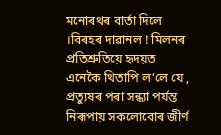মনোৰথৰ বাৰ্তা দিলে ।বিৰহৰ দাৱানল ! মিলনৰ প্রতিশ্রুতিয়ে হৃদয়ত এনেকৈ থিতাপি ল’লে যে , প্রত্যুষৰ পৰা সন্ধ্যা পৰ্যন্ত নিৰূপায় সকলোবোৰ জীৰ্ণ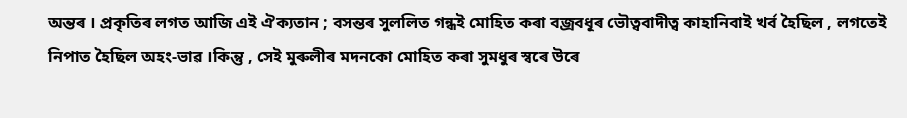অন্তৰ । প্রকৃতিৰ লগত আজি এই ঐক্যতান ; বসন্তৰ সুললিত গন্ধই মোহিত কৰা বজ্রবধূৰ ভৌত্ববাদীত্ব কাহানিবাই খৰ্ব হৈছিল , লগতেই নিপাত হৈছিল অহং-ভাৱ ।কিন্তু , সেই মুৰুলীৰ মদনকো মোহিত কৰা সুমধুৰ স্বৰে উৰে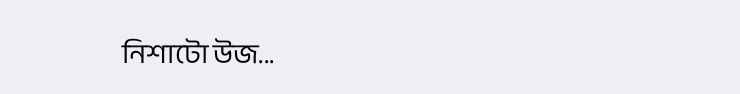নিশাটো উজ...